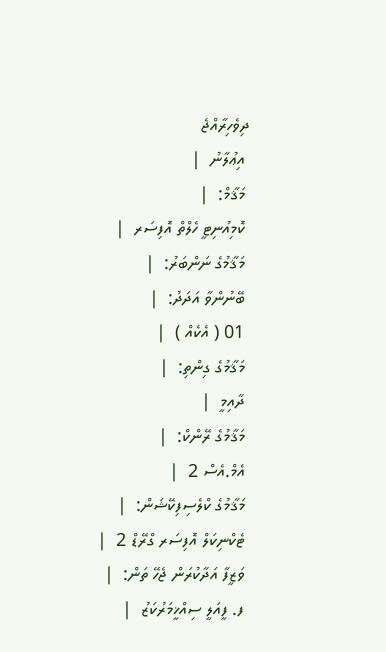ދިވެހިރާއްޖެ
 އިޢުލާނު  |
 މަޤާމް:  |
 ކޮމިއުނިޓީ ހެލްތް އޮފިސަރ  |
 މަޤާމުގެ ނަންބަރު:  |
 ބޭނުންވާ އަދަދު:  |
 01 ( އެކެއް )  |
 މަޤާމުގެ ގިންތި:  |
 ދާއިމީ  |
 މަޤާމުގެ ރޭންކް:  |
 އެމް.އެސް 2  |
 މަޤާމުގެ ކްލެސިފިކޭޝަން:  |
 ޓެކްނިކަލް އޮފިސަރ ގްރޭޑް 2  |
 ވަޒީފާ އަދާކުރަން ޖެހޭ ތަން:  |
 ފ. ފީއަލީ ސިއްޚީމަރުކަޒު  |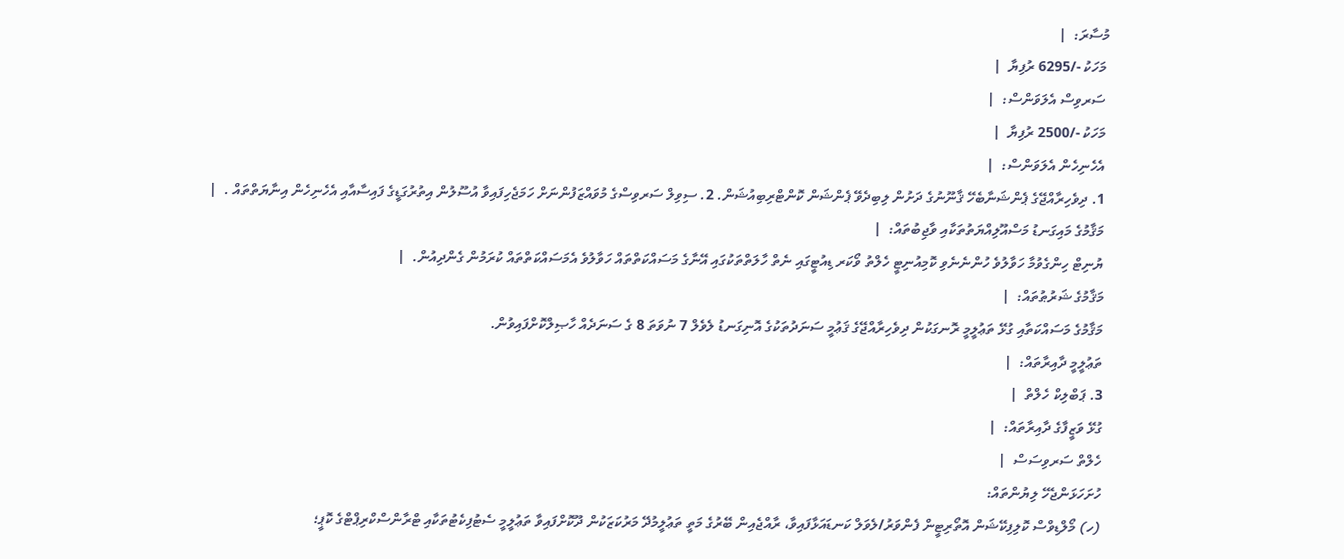މުސާރަ:  |
 މަހަކު -/6295 ރުފިޔާ  |
 ސަރވިސް އެލަވަންސް:  |
 މަހަކު -/2500 ރުފިޔާ  |
 އެހެނިހެން އެލަވަންސް:  |
 1. ދިވެހިރާއްޖޭގެ ޕެންޝަނާބެހޭ ޤާނޫނުގެ ދަށުން ލިބިދެވޭ ޕެންޝަން ކޮންޓްރިބިއުޝަން. 2. ސިވިލް ސަރވިސްގެ މުވައްޒަފުންނަށް ހަމަޖެހިފައިވާ އުސޫލުން އިތުރުގަޑީގެ ފައިސާއާއި އެހެނިހެން އިނާޔަތްތައް .  |
 މަޤާމުގެ މައިގަނޑު މަސްއޫލިއްޔަތުތަކާއި ވާޖިބުތައް:  |
 ޔުނިޓް ހިންގެވުމާ ހަވާލުވެ ހުންނެނެވި ކޮމިއުނިޓީ ހެލްތު ވޯކަރ ޑިއުޓީގައި ނެތް ހާލަތްތަކުގައި އޭނާގެ މަސައްކަތްތައް ހަވާލުވެ އެމަސައްކަތްތައް ކުރަމުން ގެންދިއުން.  |
 މަޤާމުގެ ޝަރުޠުތައް:  |
 މަޤާމުގެ މަސައްކަތާއި ގުޅޭ ތަޢުލީމީ ރޮނގަކުން ދިވެހިރާއްޖޭގެ ޤަޢުމީ ސަނަދުތަކުގެ އޮނިގަނޑު ލެވެލް 7 ނުވަތަ 8 ގެ ސަނަދެއް ހާޞިލްކޮށްފައިވުން.
 ތަޢުލީމީ ދާއިރާތައް:  |
 3. ޕަބްލިކް ހެލްތް  |
 ގުޅޭ ވަޒީފާގެ ދާއިރާތައް:  |
 ހެލްތް ސަރވިސަސް  |
 ހުށަހަޅަންޖެހޭ ލިޔުންތައް:
 (ހ) މޯލްޑިވްސް ކޮލިފިކޭޝަން އޮތޯރިޓީން ފެންވަރު/ލެވަލް ކަނޑައަޅާފައިވާ، ރާއްޖެއިން ބޭރުގެ މަތީ ތަޢުލީމުދޭ މަރުކަޒަކުން ދޫކޮށްފައިވާ ތަޢުލީމީ ސެޓުފިކެޓުތަކާއި ޓްރާންސްކްރިޕްޓްގެ ކޮޕީ؛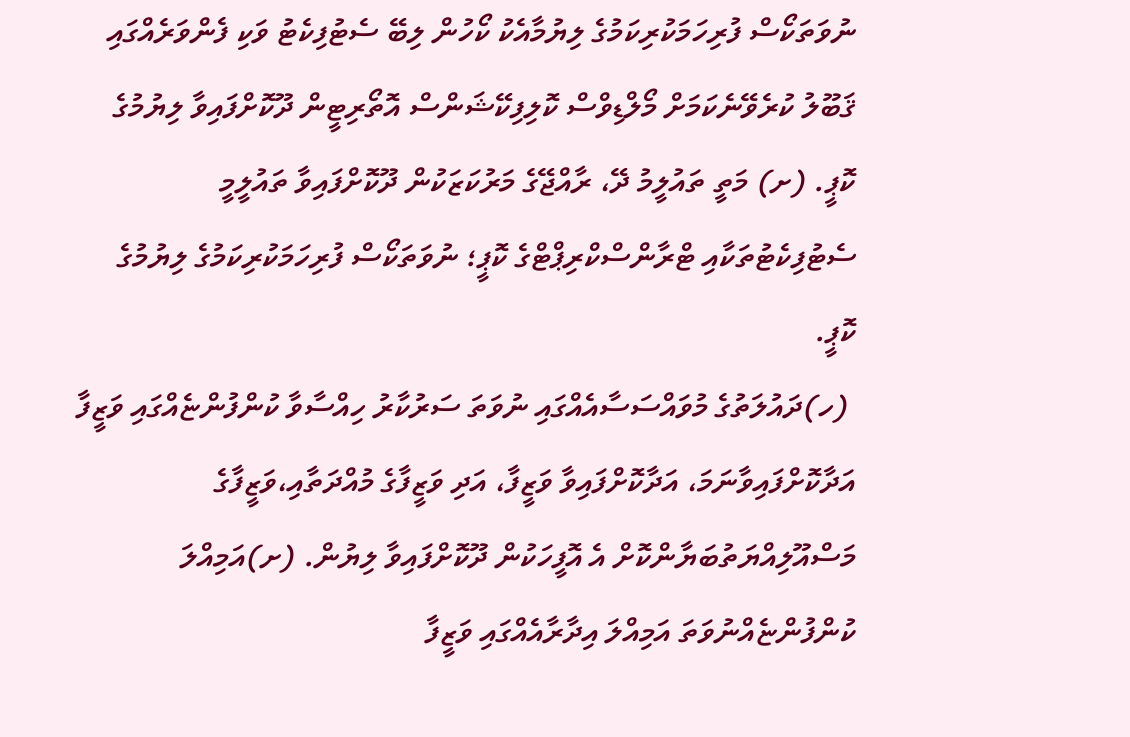ނުވަތަކޯސް ފުރިހަމަކުރިކަމުގެ ލިޔުމާއެކު ކޯހުން ލިބޭ ސެޓުފިކެޓު ވަކި ފެންވަރެއްގައި ޤަބޫލު ކުރެވޭނެކަމަށް މޯލްޑިވްސް ކޮލިފިކޭޝަންސް އޮތޯރިޓީން ދޫކޮށްފައިވާ ލިޔުމުގެ ކޮޕީ. (ށ) މަތީ ތައުލީމު ދޭ، ރާއްޖޭގެ މަރުކަޒަކުން ދޫކޮށްފައިވާ ތައުލީމީ ސެޓުފިކެޓުތަކާއި ޓްރާންސްކްރިޕްޓްގެ ކޮޕީ؛ ނުވަތަކޯސް ފުރިހަމަކުރިކަމުގެ ލިޔުމުގެ ކޮޕީ.
 (ހ)ދައުލަތުގެ މުވައްސަސާއެއްގައި ނުވަތަ ސަރުކާރު ހިއްސާވާ ކުންފުންޏެއްގައި ވަޒީފާ އަދާކޮށްފައިވާނަމަ، އަދާކޮށްފައިވާ ވަޒީފާ، އަދި ވަޒީފާގެ މުއްދަތާއި،ވަޒީފާގެ މަސްއޫލިއްޔަތުބަޔާންކޮށް އެ އޮފީހަކުން ދޫކޮށްފައިވާ ލިޔުން. (ށ)އަމިއްލަ ކުންފުންޏެއްނުވަތަ އަމިއްލަ އިދާރާއެއްގައި ވަޒީފާ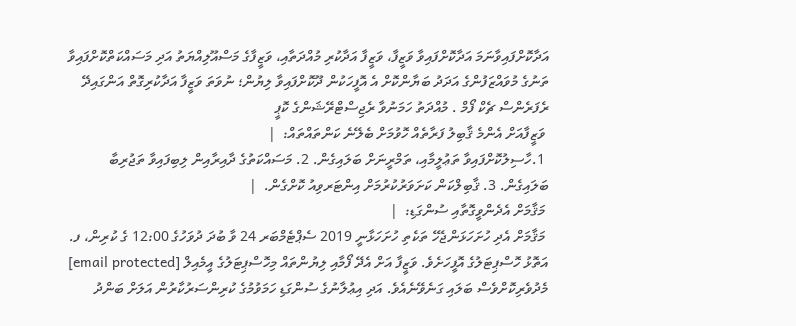އަދާކޮށްފައިވާނަމަ އަދާކޮށްފައިވާ ވަޒީފާ، ވަޒީފާ އަދާކުރި މުއްދަތާއި، ވަޒީފާގެ މަސްއޫލިއްޔަތު އަދި މަސައްކަތްކޮށްފައިވާ ތަނުގެ މުވައްޒަފުންގެ އަދަދު ބަޔާންކޮށް އެ އޮފީހަކުން ދޫކޮށްފައިވާ ލިޔުން؛ ނުވަތަ ވަޒީފާ އަދާކުރިގޮތް އަންގައިދޭ ރެފަރެންސް ޗެކް ފޯމް . މުއްދަތު ހަމަނުވާ ރެޖިސްޓްރޭޝަންގެ ކޮޕީ
 ވަޒީފާއަށް އެންމެ ޤާބިލު ފަރާތެއް ހޮވުމަށް ބެލޭނެ ކަންތައްތައް:  |
 1.ހާސިލުކޮށްފައިވާ ތަޢުލީމާއި، ތަމްރީނަށް ބަލައިގެން. 2. މަސައްކަތުގެ ދާއިރާއިން ލިބިފައިވާ ތަޖުރިބާ ބަލައިގެން. 3. ޤާބިލްކަން ކަށަވަރުކުރުމަށް އިންޓަރވިއު ކޮށްގެން.  |
 މަޤާމަށް އެދެންވީގޮތާއި ސުންގަޑި:  |
 މަޤާމަށް އެދި ހުށަހަޅަންޖެހޭ ތަކެތި ހުށަހަޅާނީ 2019 ސެޕްޓެމްބަރ 24 ވާ ބުދަ ދުވަހުގެ 12:00 ގެ ކުރިން، ފ. އަތޮޅު ހޮސްޕިޓަލުގެ އޮފީހަށެވެ. ވަޒީފާ އަށް އެދޭ ފޯމާއި ލިޔުންތައް މިހޮސްޕިޓަލުގެ އީމެއިލް [email protected] މެދުވެރިކޮށްވެސް ބަލައި ގަނެވޭނެއެވެ. އަދި އިޢުލާނުގެ ސުންގަޑި ހަމަވުމުގެ ކުރިންސަރުކާރުން އަލަށް ބަންދު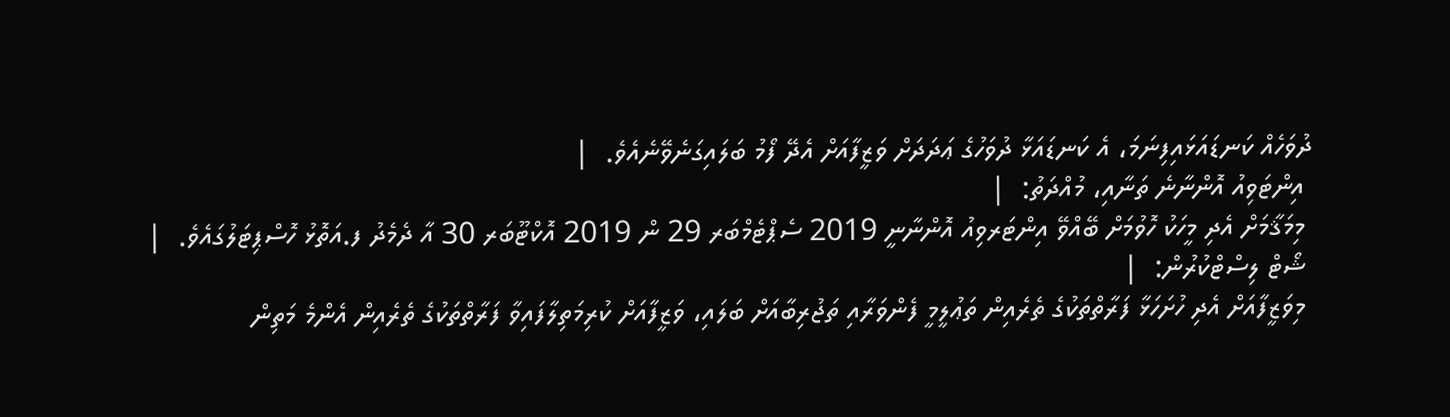ދުވަހެއް ކަނޑައަޅައިފިނަމަ، އެ ކަނޑައަޅާ ދުވަހުގެ ޢަދަދަށް ވަޒީފާއަށް އެދޭ ފޯމު ބަލައިގަނެވޭނެއެވެ.  |
 އިންޓަވިއު އޮންނާނެ ތަނާއި، މުއްދަތު:  |
 މިމަޤާމަށް އެދި މީހަކު ހޮވުމަށް ބޭއްވޭ އިންޓަރވިއު އޮންނާނީ 2019 ސެޕްޓެމްބަރ 29 ން 2019 އޮކްޓޫބަރ 30 އާ ދެމެދު ފ.އަތޮޅު ހޮސްޕިޓަލުގައެވެ.  |
 ޝޯޓް ލިސްޓްކުރުން:  |
 މިވަޒީފާއަށް އެދި ހުށަހަޅާ ފަރާތްތަކުގެ ތެރެއިން ތަޢުލީމީ ފެންވަރާއި ތަޖުރިބާއަށް ބަލައި، ވަޒީފާއަށް ކުރިމަތިލާފައިވާ ފަރާތްތަކުގެ ތެރެއިން އެންމެ މަތިން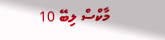މާކްސް ލިބޭ 10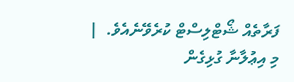ފަރާތެއް ޝޯޓްލިސްޓް ކުރެވޭނެއެވެ.  |
މި އިޢުލާނާ ގުޅިގެން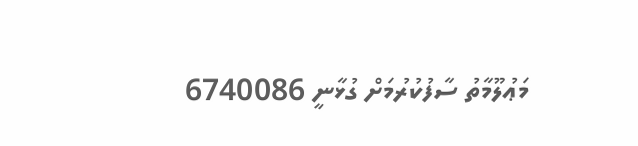މަޢުލޫމާތު ސާފުކުރުމަށް ގުޅާނީ 6740086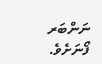ނަންބަރ ފޯނަށެވެ.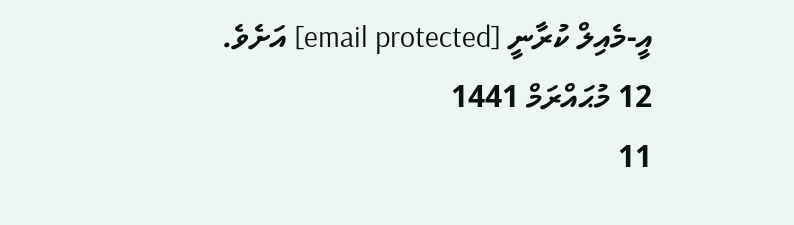އީ-މެއިލް ކުރާނީ [email protected] އަށެވެ.
12 މުޙައްރަމް 1441
11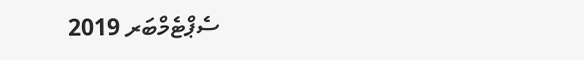ސެޕްޓެމްބަރ 2019